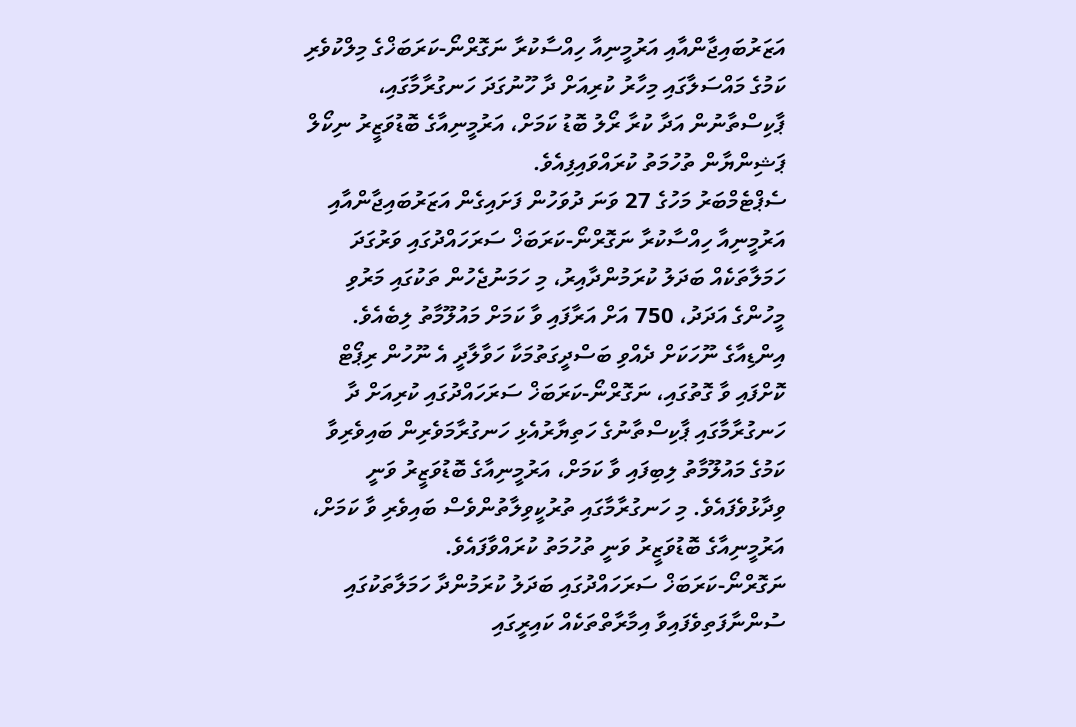އަޒަރުބައިޖާންއާއި އަރުމީނިއާ ހިއްސާކުރާ ނަގޮރްނޯ-ކަރަބަޚްގެ މިލްކުވެރި ކަމުގެ މައްސަލާގައި މިހާރު ކުރިއަށް ދާ ހޫނުގަދަ ހަނގުރާމާގައި، ޕާކިސްތާނުން އަދާ ކުރާ ރޯލު ބޮޑު ކަމަށް، އަރުމީނިއާގެ ބޮޑުވަޒީރު ނިކޯލް ޕަޝިންޔާން ތުހުމަތު ކުރައްވައިފިއެވެ.
ސެޕްޓެމްބަރު މަހުގެ 27 ވަނަ ދުވަހުން ފަށައިގެން އަޒަރުބައިޖާންއާއި އަރުމީނިއާ ހިއްސާކުރާ ނަގޮރްނޯ-ކަރަބަޚް ސަރަހައްދުގައި ވަރުގަދަ ހަމަލާތަކެއް ބަދަލު ކުރަމުންދާއިރު، މި ހަމަނުޖެހުން ތަކުގައި މަރުވި މީހުންގެ އަދަދު، 750 އަށް އަރާފައި ވާ ކަމަށް މައުލޫމާތު ލިބެއެވެ.
އިންޑިއާގެ ނޫހަކަށް ދެއްވި ބަސްދީގަތުމަކާ ހަވާލާދީ އެ ނޫހުން ރިޕޯޓް ކޮށްފައި ވާ ގޮތުގައި، ނަގޮރްނޯ-ކަރަބަޚް ސަރަހައްދުގައި ކުރިއަށް ދާ ހަނގުރާމާގައި ޕާކިސްތާނުގެ ހަތިޔާރުއެޅި ހަނގުރާމަވެރިން ބައިވެރިވާ ކަމުގެ މައުލޫމާތު ލިބިފައި ވާ ކަމަށް، އަރުމީނިއާގެ ބޮޑުވަޒީރު ވަނީ ވިދާޅުވެފައެވެ. މި ހަނގުރާމާގައި ތުރުކީވިލާތުންވެސް ބައިވެރި ވާ ކަމަށް، އަރުމީނިއާގެ ބޮޑުވަޒީރު ވަނީ ތުހުމަތު ކުރައްވާފައެވެ.
ނަގޮރްނޯ-ކަރަބަޚް ސަރަހައްދުގައި ބަދަލު ކުރަމުންދާ ހަމަލާތަކުގައި ސުންނާފަތިވެފައިވާ އިމާރާތްތަކެއް ކައިރީގައި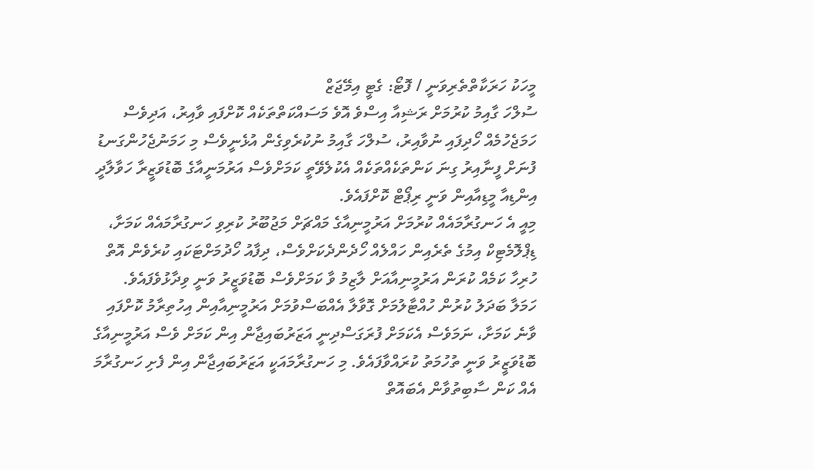މީހަކު ހަރަކާތްތެރިވަނީ / ފޮޓޯ: ގެޓީ އިމޭޖަޒް
ސުލްހަ ގާއިމު ކުރުމަށް ރަޝިއާ އިސްވެ އޮވެ މަސައްކަތްތަކެއް ކޮށްފައި ވާއިރު، އަދިވެސް ހަމަޖެހުމެއް ހޯދިފައި ނުވާއިރު، ސުލްހަ ގާއިމު ނުކުރެވިގެން އުޅެނީވެސް މި ހަމަނުޖެހުންގަނޑު ފުނަށް ފީނާއިރު ގިނަ ކަންތަކެއްތަކެއް އެކުލެވޭތީ ކަމަށްވެސް އަރުމަނީއާގެ ބޮޑުވަޒީރާ ހަވާލާދީ އިންޑިއާ މީޑިއާއިން ވަނީ ރިޕޯޓް ކޮށްފައެވެ.
މިއީ އެ ހަނގުރާމައެއް ކުރުމަށް އަރުމީނިއާގެ މައްޗަށް މަޖުބޫރު ކުރިވި ހަނގުރާމައެއް ކަމަށާ، ޑިޕްލޮމެޓިކް އިމުގެ ތެރެއިން ހައްލެއް ހޯދެންދެކަށްވެސް، ދިފާއު ހޯދުމަށްޓަކައި ކުރެވެން އޮތް ހުރިހާ ކަމެއް ކުރަން އަރުމީނިއާއަށް ލާޒިމު ވާ ކަމަށްވެސް ބޮޑުވަޒީރު ވަނީ ވިދާޅުވެފައެވެ.
ހަމަލާ ބަދަލު ކުރުން ހުއްޓާލުމަށް ގޮވާލާ އެއްބަސްވުމަށް އަރުމީނިއާއިން އިހުތިރާމު ކޮށްފައި ވާނެ ކަމަށާ، ނަމަވެސް އެކަމަށް ފުރަގަސްދިނީ އަޒަރުބައިޖާން އިން ކަމަށް ވެސް އަރުމީނިއާގެ ބޮޑުވަޒީރު ވަނީ ތުހުމަތު ކުރައްވާފައެވެ. މި ހަނގުރާމައަކީ އަޒަރުބައިޖާން އިން ފެށި ހަނގުރާމަ އެއް ކަން ސާބިތުވާން އެބައޮތް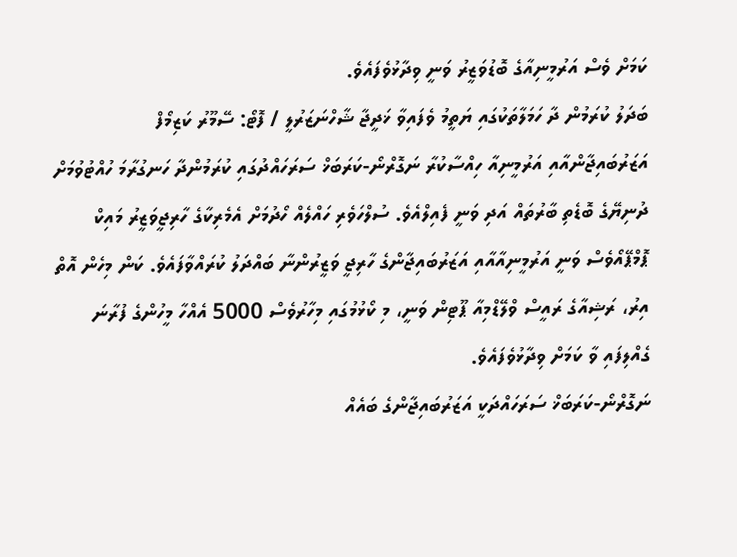ކަމަށް ވެސް އަރުމީނިއާގެ ބޮޑުވަޒީރު ވަނީ ވިދާޅުވެފައެވެ.
ބަދަލު ކުރަމުން ދާ ހަމަލާތަކުގައި ޔަތީމު ވެފައިވާ ޚަދީޖާ ޝާހްނަޒަރުލީ / ފޮޓޯ: ސޭމޫރު ކަޒިމޯފް
އަޒަރުބައިޖާންއާއި އަރުމީނިއާ ހިއްސާކުރާ ނަގޮރްނޯ-ކަރަބަޚް ސަރަހައްދުގައި ކުރަމުންދާ ހަނގުރާމަ ހުއްޓުވުމަށް ދުނިޔޭގެ ބޮޑެތި ބާރުތައް އަދި ވަނީ ފެއިލްއެވެ. ސުލްހަވެރި ހައްލެއް ހޯދުމަށް އެމެރިކާގެ ހާރިޖީވަޒީރު މައިކް ޕޮމްޕޭއޯވެސް ވަނީ އަރުމީނިއާއާއި އަޒަރުބައިޖާންގެ ހާރިޖީ ވަޒީރުންނާ ބައްދަލު ކުރައްވާފައެވެ. ކަން މިހެން އޮތް އިރު، ރަޝިއާގެ ރައީސް ވްލޭޑްމިއާ ޕޫޓިން ވަނީ، މި ކޯޅުމުގައި މިހާރުވެސް 5000 އެއްހާ މީހުންގެ ފުރާނަ ގެއްލިފައި ވާ ކަމަށް ވިދާޅުވެފައެވެ.
ނަގޮރްނޯ-ކަރަބަޚް ސަރަހައްދަކީ އަޒަރުބައިޖާންގެ ބައެއް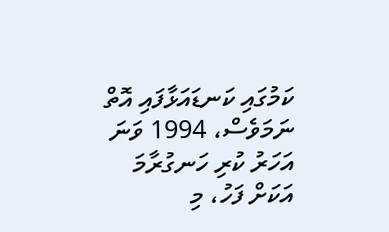ކަމުގައި ކަނޑައަޅާފައި އޮތް ނަމަވެސް، 1994 ވަނަ އަހަރު ކުރި ހަނގުރާމަ އަކަށް ފަހު، މި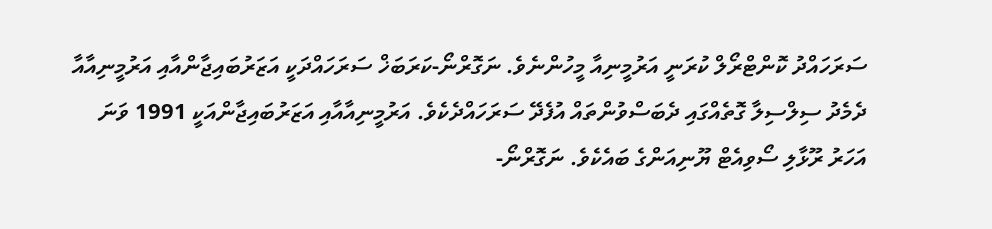ސަރަހައްދު ކޮންޓްރޯލް ކުރަނީ އަރުމީނިއާ މީހުންނެވެ. ނަގޮރްނޯ-ކަރަބަޚް ސަރަހައްދަކީ އަޒަރުބައިޖާންއާއި އަރުމީނިއާއާ ދެމެދު ސިލްސިލާ ގޮތެއްގައި ދެބަސްވުންތައް އުފެދޭ ސަރަހައްދެކެވެ. އަރުމީނިއާއާއި އަޒަރުބައިޖާންއަކީ 1991 ވަނަ އަހަރު ރޫޅާލި ސޯވިއެޓް ޔޫނިއަންގެ ބައެކެވެ. ނަގޮރްނޯ-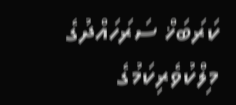ކަރަބަޚް ސަރަހައްދުގެ މިލްކުވެރިކަމުގެ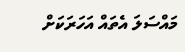މައްސަލަ އެތައް އަހަރަކަށް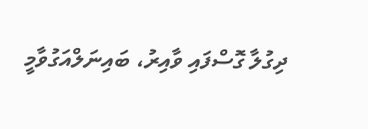ދިގުލާ ގޮސްފައި ވާއިރު، ބައިނަލްއަގުވާމީ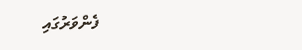ފެންވަރުގައި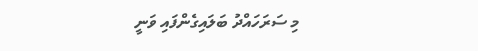މި ސަރަހައްދު ބަލައިގެންފައި ވަނީ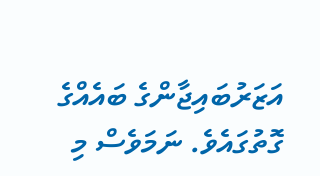އަޒަރުބައިޖާންގެ ބައެއްގެ ގޮތުގައެވެ. ނަމަވެސް މި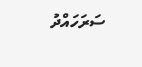ސަރަހައްދު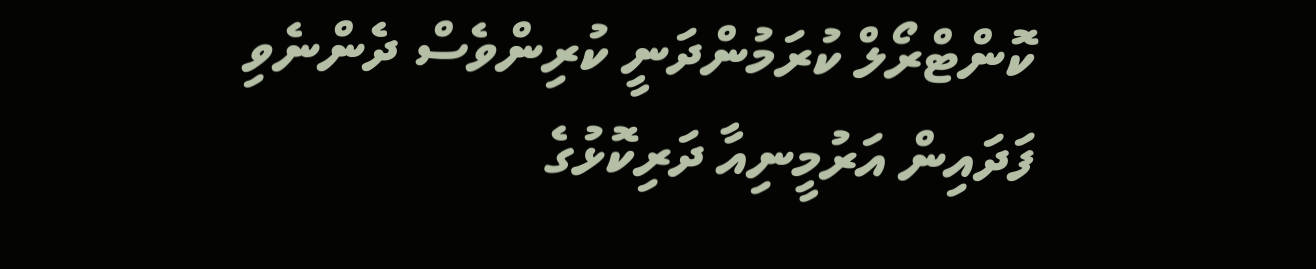ކޮންޓްރޯލް ކުރަމުންދަނީ ކުރިންވެސް ދެންނެވި ފަދައިން އަރުމީނިއާ ދަރިކޮޅުގެ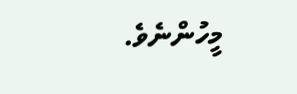މީހުންނެވެ.